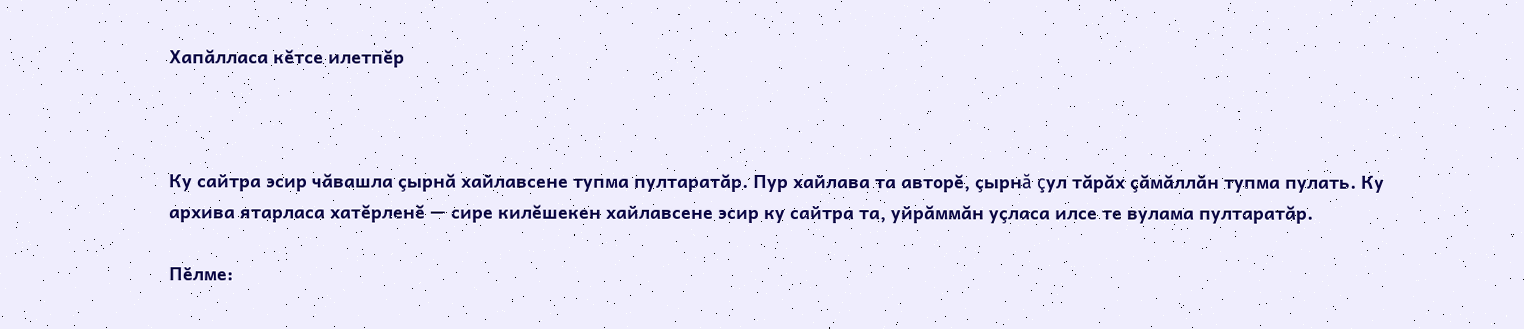Хапăлласа кĕтсе илетпĕр



Ку сайтра эсир чăвашла çырнă хайлавсене тупма пултаратăр. Пур хайлава та авторĕ, çырнă çул тăрăх çăмăллăн тупма пулать. Ку архива ятарласа хатĕрленĕ — сире килĕшекен хайлавсене эсир ку сайтра та, уйрăммăн уçласа илсе те вулама пултаратăр.

Пӗлме: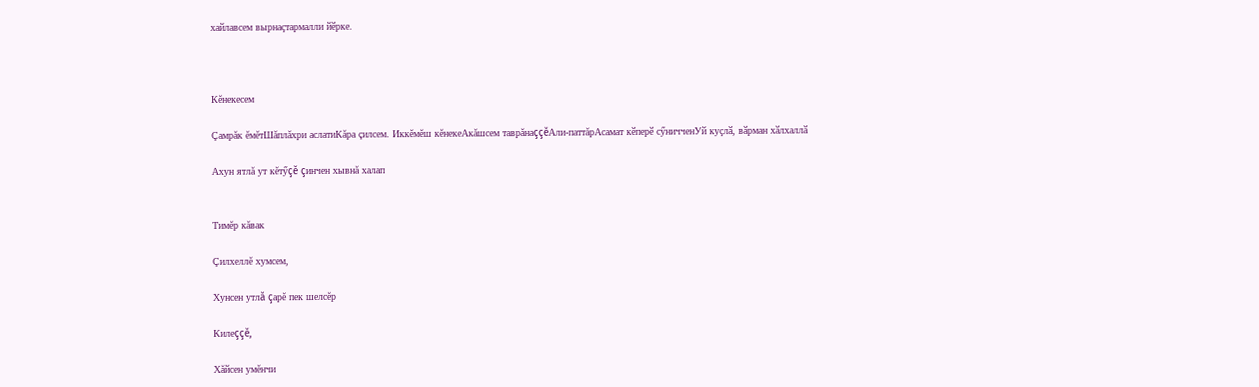хайлавсем вырнаҫтармалли йӗрке.



Кĕнекесем

Çамрăк ĕмĕтШăплăхри аслатиКăра çилсем. Иккĕмĕш кĕнекеАкăшсем таврăнаççĕАли-паттăрАсамат кӗперӗ сӳничченУй куҫлӑ, вӑрман хӑлхаллӑ

Ахун ятлă ут кĕтӳçĕ çинчен хывнă халап


Тимĕр кăвак

Çилхеллĕ хумсем,

Хунсен утлă çарĕ пек шелсĕр

Килеççĕ,

Хăйсен умĕнчи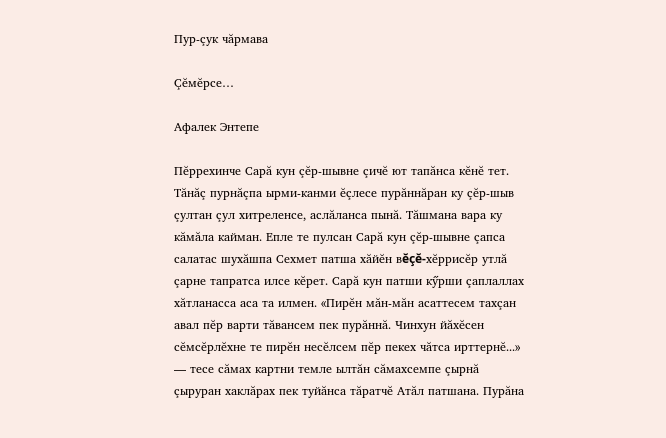Пур-çук чăрмава

Çĕмĕрсе…

Афалек Энтепе

Пĕррехинче Сарă кун çĕр-шывне çичĕ ют тапăнса кĕнĕ тет. Тăнăç пурнăçпа ырми-канми ĕçлесе пурăннăран ку çĕр-шыв çултан çул хитреленсе, аслăланса пынă. Тăшмана вара ку кăмăла кайман. Епле те пулсан Сарă кун çĕр-шывне çапса салатас шухăшпа Сехмет патша хăйĕн вĕçĕ-хĕррисĕр утлă çарне тапратса илсе кĕрет. Сарă кун патши кӳрши çаплаллах хăтланасса аса та илмен. «Пирĕн мăн-мăн асаттесем тахçан авал пĕр варти тăвансем пек пурăннă. Чинхун йăхĕсен сĕмсĕрлĕхне те пирĕн несĕлсем пĕр пекех чăтса ирттернĕ...» — тесе сăмах картни темле ылтăн сăмахсемпе çырнă çыруран хаклăрах пек туйăнса тăратчĕ Атăл патшана. Пурăна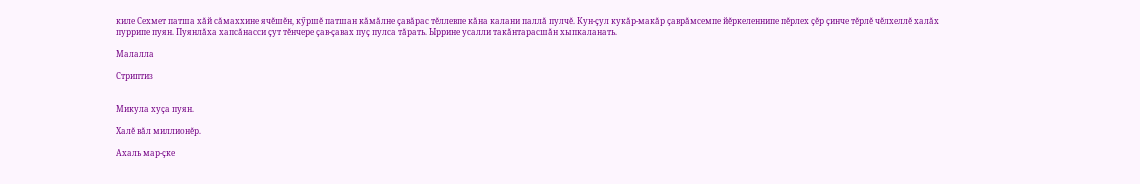киле Сехмет патша хăй сăмаххине ячĕшĕн, кӳршĕ патшан кăмăлне çавăрас тĕллевпе кăна калани паллă пулчĕ. Кун-çул кукăр-макăр çаврăмсемпе йĕркеленнипе пĕрлех çĕр çинче тĕрлĕ чĕлхеллĕ халăх пуррипе пуян. Пуянлăха хапсăнасси çут тĕнчере çав-çавах пуç пулса тăрать. Ыррине усалли такăнтарасшăн хыпкаланать.

Малалла

Стриптиз


Микула хуçа пуян.

Халĕ вăл миллионĕр.

Ахаль мар-çке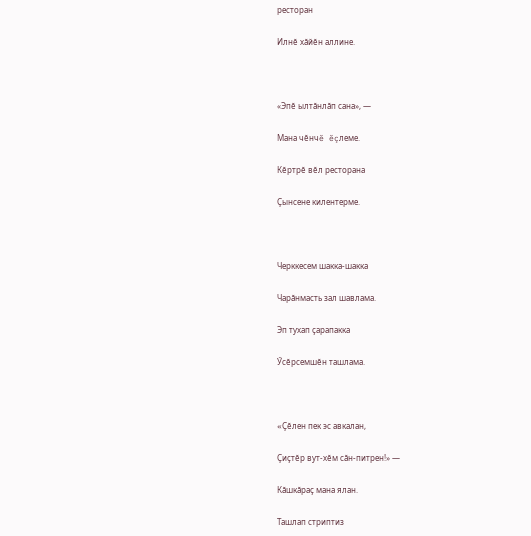ресторан

Илнĕ хăйĕн аллине.



«Эпĕ ылтăнлăп сана», —

Мана чĕнчĕ ĕçлеме.

Кĕртрĕ вĕл ресторана

Çынсене килентерме.



Черккесем шакка-шакка

Чарăнмасть зал шавлама.

Эп тухап çарапакка

Ӳсĕрсемшĕн ташлама.



«Çĕлен пек эс авкалан,

Çиçтĕр вут-хĕм сăн-питрен!» —

Кăшкăраç мана ялан.

Ташлап стриптиз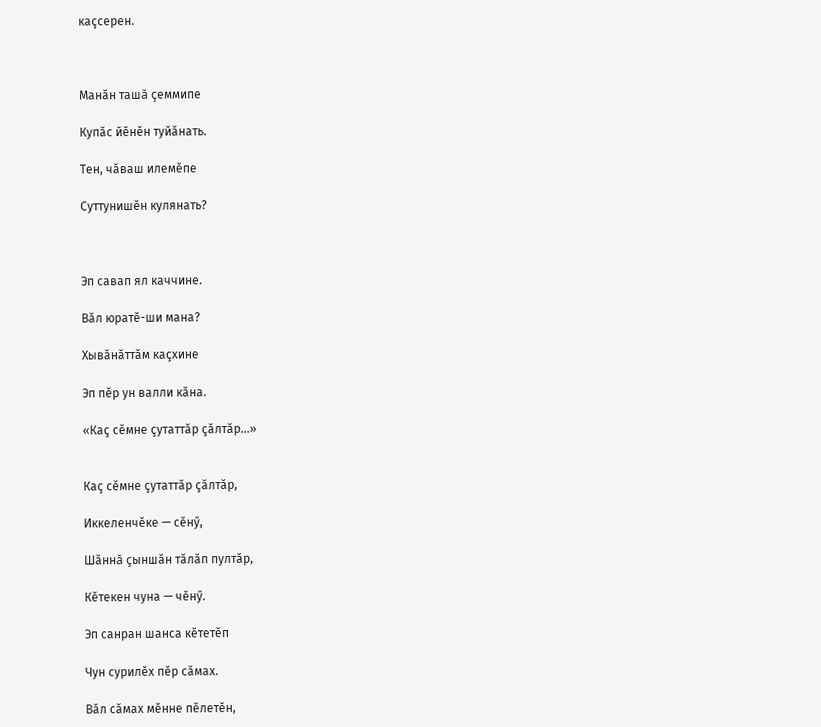каçсерен.



Манăн ташă çеммипе

Купăс йĕнĕн туйăнать.

Тен, чăваш илемĕпе

Суттунишĕн кулянать?



Эп савап ял каччине.

Вăл юратĕ-ши мана?

Хывăнăттăм каçхине

Эп пĕр ун валли кăна.

«Каç сĕмне çутаттăр çăлтăр...»


Каç сĕмне çутаттăр çăлтăр,

Иккеленчĕке — сĕнӳ,

Шăннă çыншăн тăлăп пултăр,

Кĕтекен чуна — чĕнӳ.

Эп санран шанса кĕтетĕп

Чун сурилĕх пĕр сăмах.

Вăл сăмах мĕнне пĕлетĕн,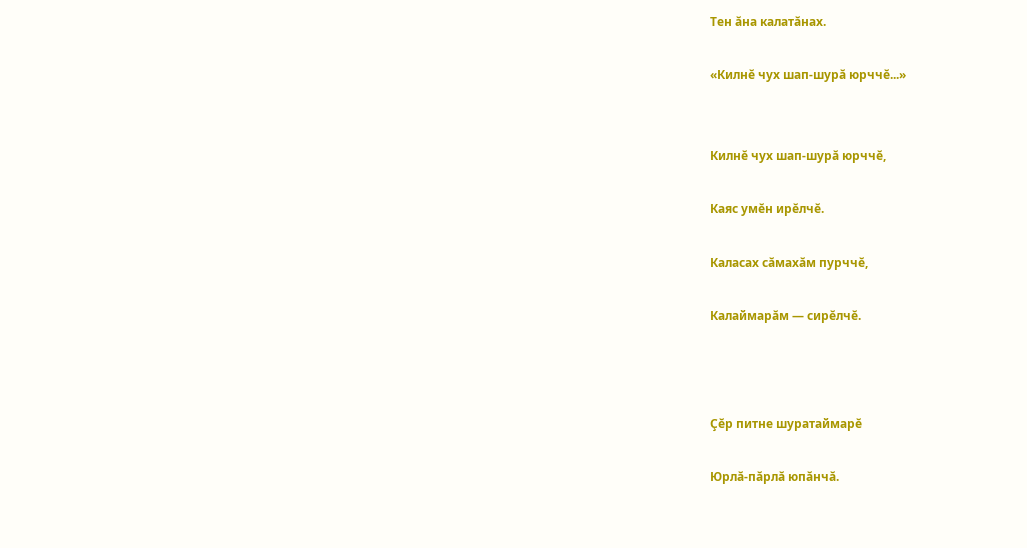Тен ăна калатăнах.

«Килнĕ чух шап-шурă юрччĕ...»


Килнĕ чух шап-шурă юрччĕ,

Каяс умĕн ирĕлчĕ.

Каласах сăмахăм пурччĕ,

Калаймарăм — сирĕлчĕ.



Çĕр питне шуратаймарĕ

Юрлă-пăрлă юпăнчă.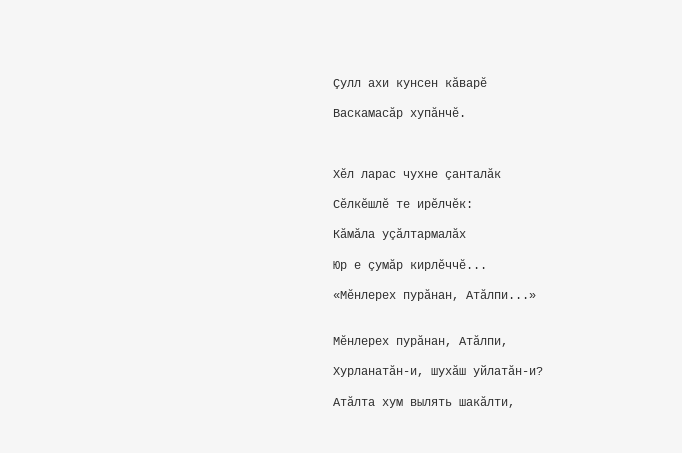Çулл ахи кунсен кăварĕ

Васкамасăр хупăнчĕ.



Хĕл ларас чухне çанталăк

Сĕлкĕшлĕ те ирĕлчĕк:

Кăмăла уçăлтармалăх

Юр е çумăр кирлĕччĕ...

«Мĕнлерех пурăнан, Атăлпи...»


Мĕнлерех пурăнан, Атăлпи,

Хурланатăн-и, шухăш уйлатăн-и?

Атăлта хум вылять шакăлти,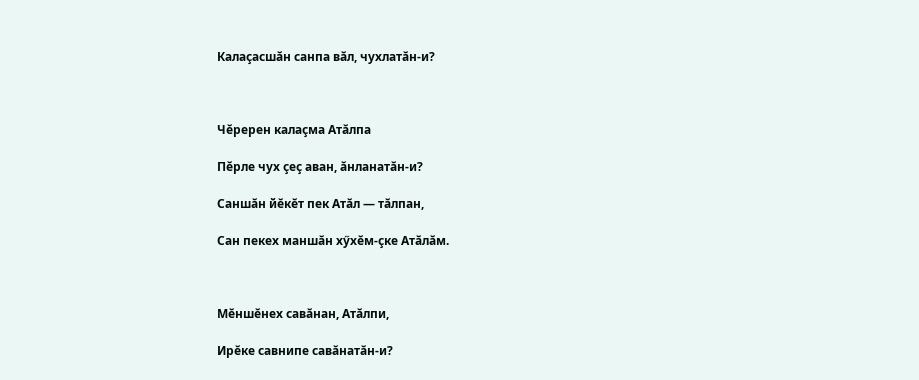Калаçасшăн санпа вăл, чухлатăн-и?



Чĕререн калаçма Атăлпа

Пĕрле чух çеç аван, ăнланатăн-и?

Саншăн йĕкĕт пек Атăл — тăлпан,

Сан пекех маншăн хӳхĕм-çке Атăлăм.



Мĕншĕнех савăнан, Атăлпи,

Ирĕке савнипе савăнатăн-и?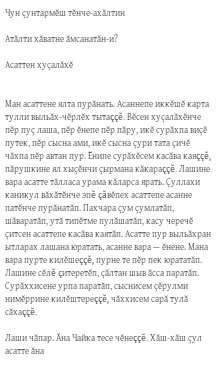Чун çунтармĕш тĕнче-ахăлтин

Атăлти хăватне ăмсанатăн-и?

Асаттен хуçалăхĕ


Ман асаттене ялта пурăнать. Асаннепе иккĕшĕ карта тулли выльăх-чĕрлĕх тытаççĕ. Вĕсен хуçалăхĕнче пĕр пуç лаша, пĕр ĕнепе пĕр пăру, икĕ сурăхпа виçĕ путек, пĕр сысна ами, икĕ сысна çури тата çичĕ чăхпа пĕр автан пур. Ĕнипе сурăхĕсем касăва каяççĕ, пăрушкине ял хыçĕнчи çырмана кăкараççĕ. Лашине вара асатте тăлласа урама кăларса ярать. Çуллахи каникул вăхăтĕнче эпĕ çăвĕпех асаттепе асанне патĕнче пурăнатăп. Пахчара çум çумлатăп, шăваратăп, утă типĕтме пулăшатăп, касу черечĕ çитсен асаттепе касăва каятăп. Асатте пур выльăхран ытларах лашана юратать, асанне вара — ĕнене. Мана вара пурте килĕшеççĕ, пурне те пĕр пек юрататăп. Лашине сĕлĕ çитеретĕп, çăлтан шыв ăсса паратăп. Сурăххисене урпа паратăп, сыснисем çĕрулми нимĕррине килĕштереççĕ, чăххисем сарă тулă сăхаççĕ.

Лаши чăпар. Ăна Чайка тесе чĕнеççĕ. Хăш-хăш çул асатте ăна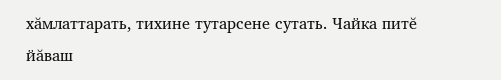хăмлаттарать, тихине тутарсене сутать. Чайка питĕ йăваш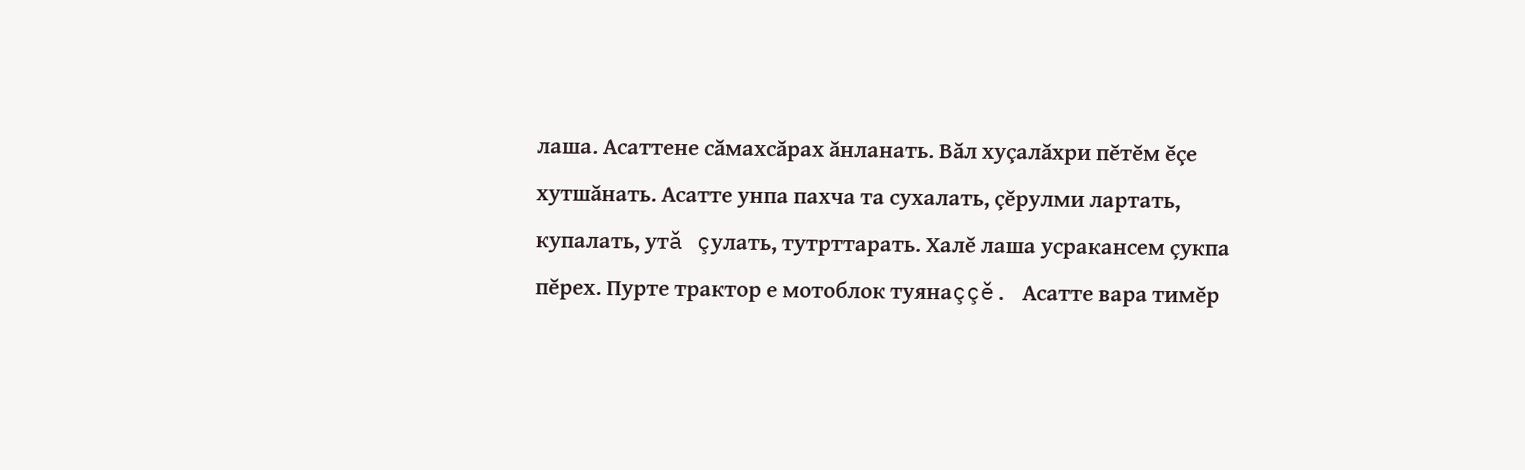лаша. Асаттене сăмахсăрах ăнланать. Вăл хуçалăхри пĕтĕм ĕçе хутшăнать. Асатте унпа пахча та сухалать, çĕрулми лартать, купалать, утă çулать, тутрттарать. Халĕ лаша усракансем çукпа пĕрех. Пурте трактор е мотоблок туянаççĕ. Асатте вара тимĕр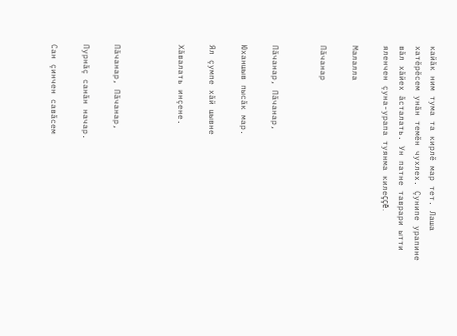кайăк ним тума та кирлĕ мар тет. Лаша хатĕрĕсем унăн темĕн чухлех. Çунипе урапине вăл хăйех ăсталать. Ун патне таврари ытти яленчен çуна-урапа туянма килеççĕ.

Малалла

Пăчанар


Пăчанар, Пăчанар,

Юханшыв пысăк мар.

Ял çумпе хăй шывне

Хăвалать инçене.



Пăчанар, Пăчанар,

Пурнăç санăн начар.

Сан çинчен савăсем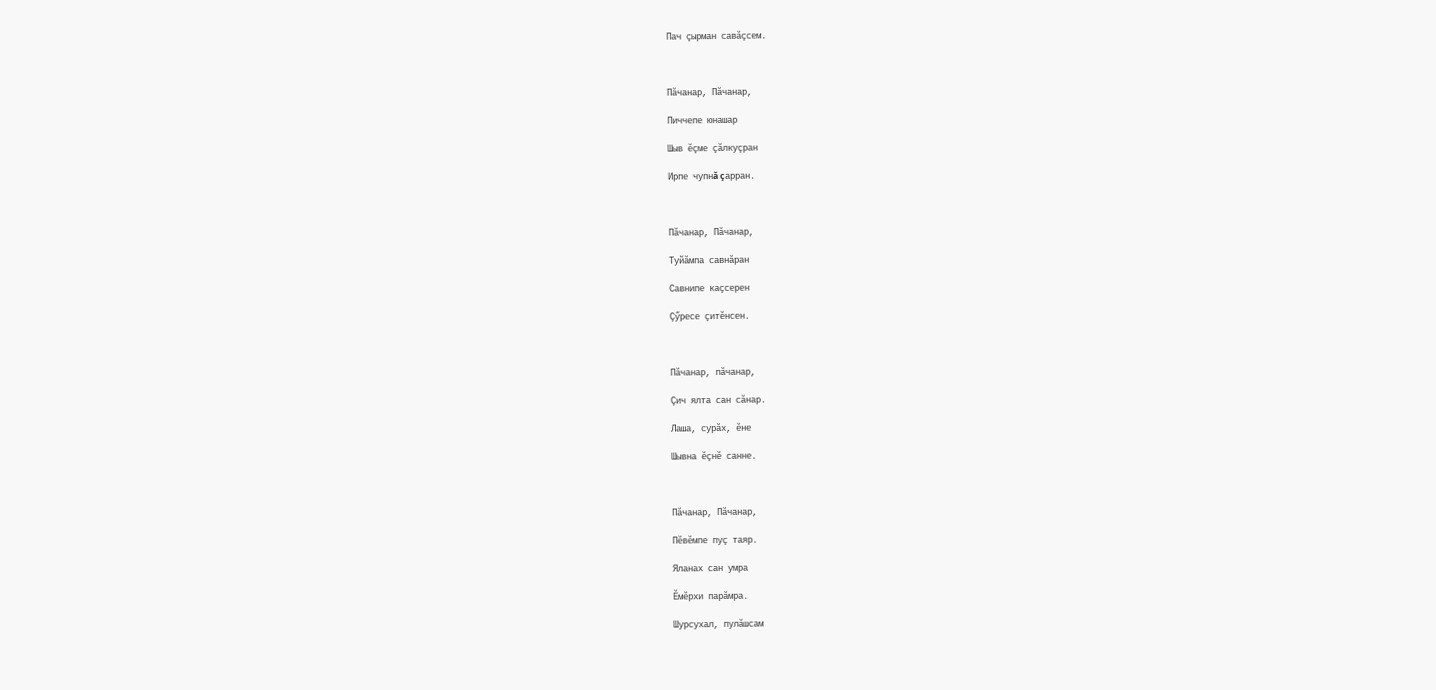Пач çырман савăçсем.



Пăчанар, Пăчанар,

Пиччепе юнашар

Шыв ĕçме çăлкуçран

Ирпе чупнă çарран.



Пăчанар, Пăчанар,

Туйăмпа савнăран

Савнипе каçсерен

Çӳресе çитĕнсен.



Пăчанар, пăчанар,

Çич ялта сан сăнар.

Лаша, сурăх, ĕне

Шывна ĕçнĕ санне.



Пăчанар, Пăчанар,

Пĕвĕмпе пуç таяр.

Яланах сан умра

Ĕмĕрхи парăмра.

Шурсухал, пулăшсам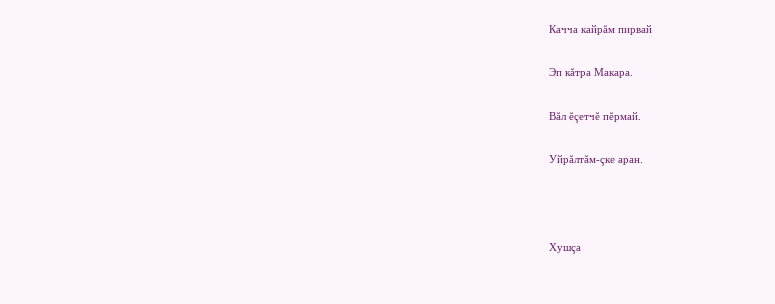Качча кайрăм пирвай

Эп кăтра Макара.

Вăл ĕçетчĕ пĕрмай.

Уйрăлтăм-çке аран.



Хушçа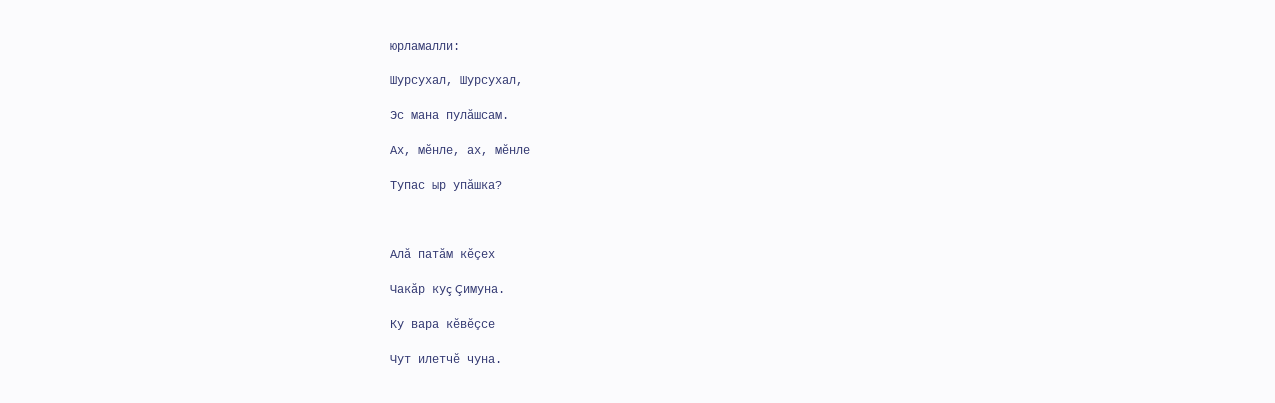юрламалли:

Шурсухал, Шурсухал,

Эс мана пулăшсам.

Ах, мĕнле, ах, мĕнле

Тупас ыр упăшка?



Алă патăм кĕçех

Чакăр куç Çимуна.

Ку вара кĕвĕçсе

Чут илетчĕ чуна.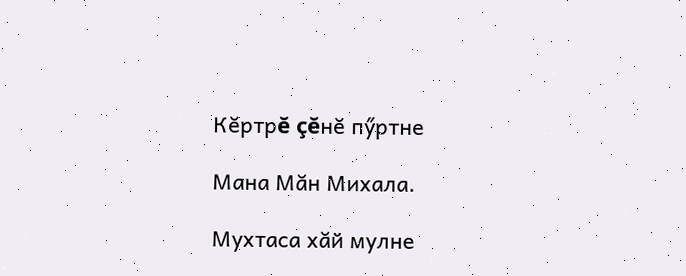Кĕртрĕ çĕнĕ пӳртне

Мана Мăн Михала.

Мухтаса хăй мулне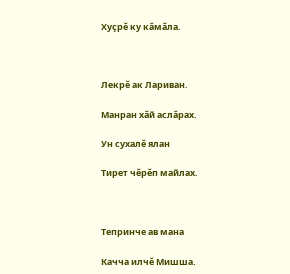Хуçрĕ ку кăмăла.



Лекрĕ ак Лариван.

Манран хăй аслăрах.

Ун сухалĕ ялан

Тирет чĕрĕп майлах.



Тепринче ав мана

Качча илчĕ Мишша.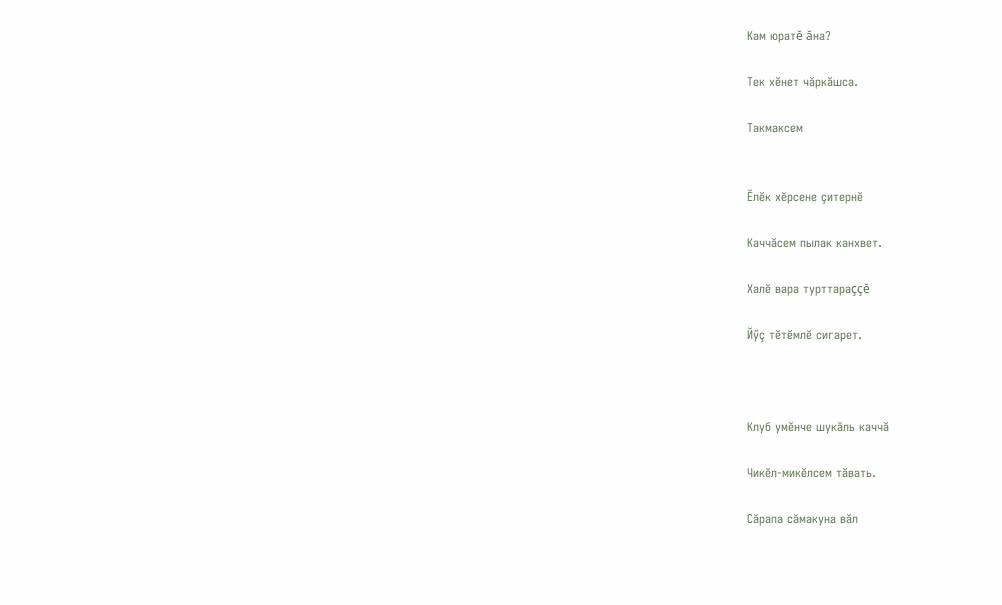Кам юратĕ ăна?

Тек хĕнет чăркăшса.

Такмаксем


Ĕлĕк хĕрсене çитернĕ

Каччăсем пылак канхвет.

Халĕ вара турттараççĕ

Йӳç тĕтĕмлĕ сигарет.



Клуб умĕнче шукăль каччă

Чикĕл-микĕлсем тăвать.

Сăрапа сăмакуна вăл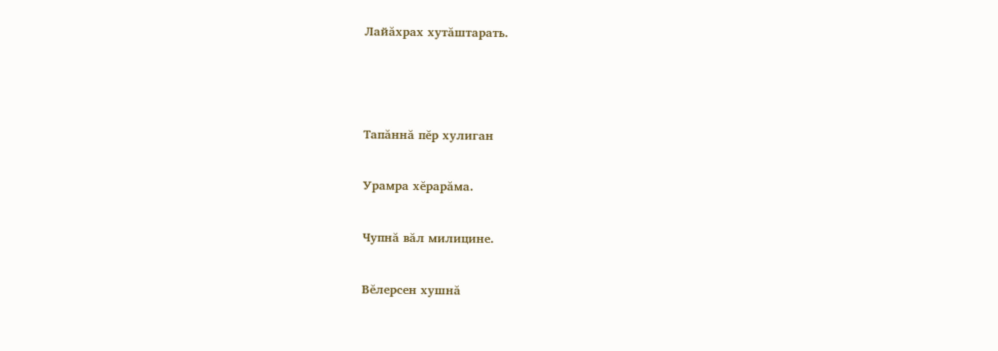Лайăхрах хутăштарать.



Тапăннă пĕр хулиган

Урамра хĕрарăма.

Чупнă вăл милицине.

Вĕлерсен хушнă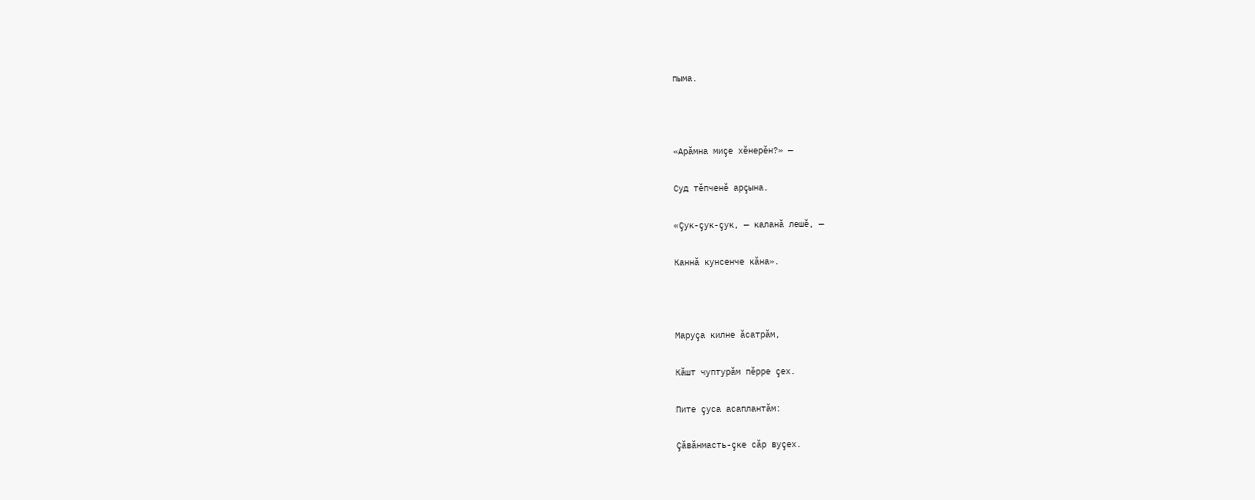пыма.



«Арăмна миçе хĕнерĕн?» —

Суд тĕпченĕ арçына.

«Çук-çук-çук, — каланă лешĕ, —

Каннă кунсенче кăна».



Маруçа килне ăсатрăм,

Кăшт чуптурăм пĕрре çех.

Пите çуса асаплантăм:

Çăвăнмасть-çке сăр вуçех.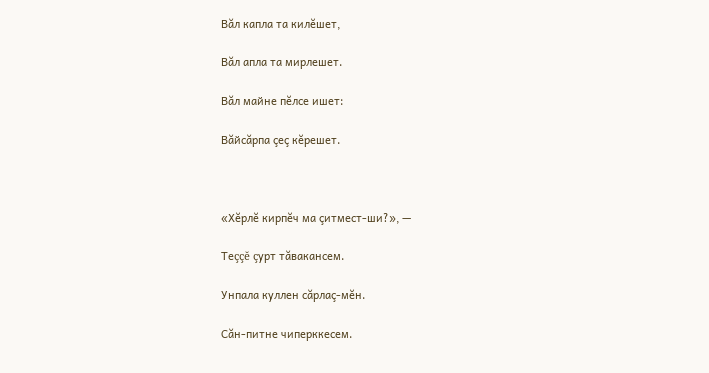Вăл капла та килĕшет,

Вăл апла та мирлешет.

Вăл майне пĕлсе ишет:

Вăйсăрпа çеç кĕрешет.



«Хĕрлĕ кирпĕч ма çитмест-ши?», —

Теççĕ çурт тăвакансем.

Унпала куллен сăрлаç-мĕн.

Сăн-питне чиперккесем.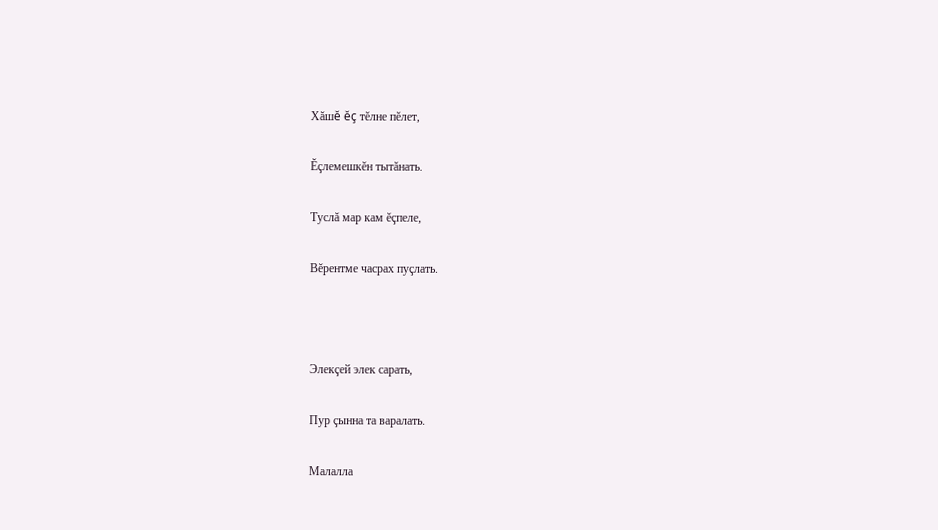Хăшĕ ĕç тĕлне пĕлет,

Ĕçлемешкĕн тытăнать.

Туслă мар кам ĕçпеле,

Вĕрентме часрах пуçлать.



Элекçей элек сарать,

Пур çынна та варалать.

Малалла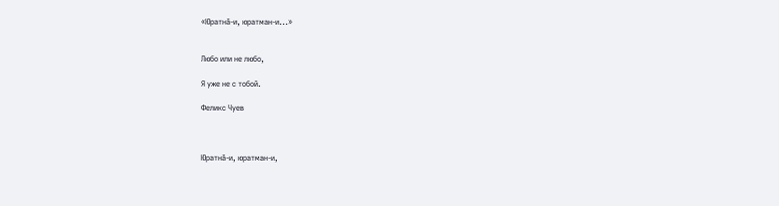«Юратнă-и, юратман-и...»


Любо или не любо,

Я уже не с тобой.

Феликс Чуев



Юратнă-и, юратман-и,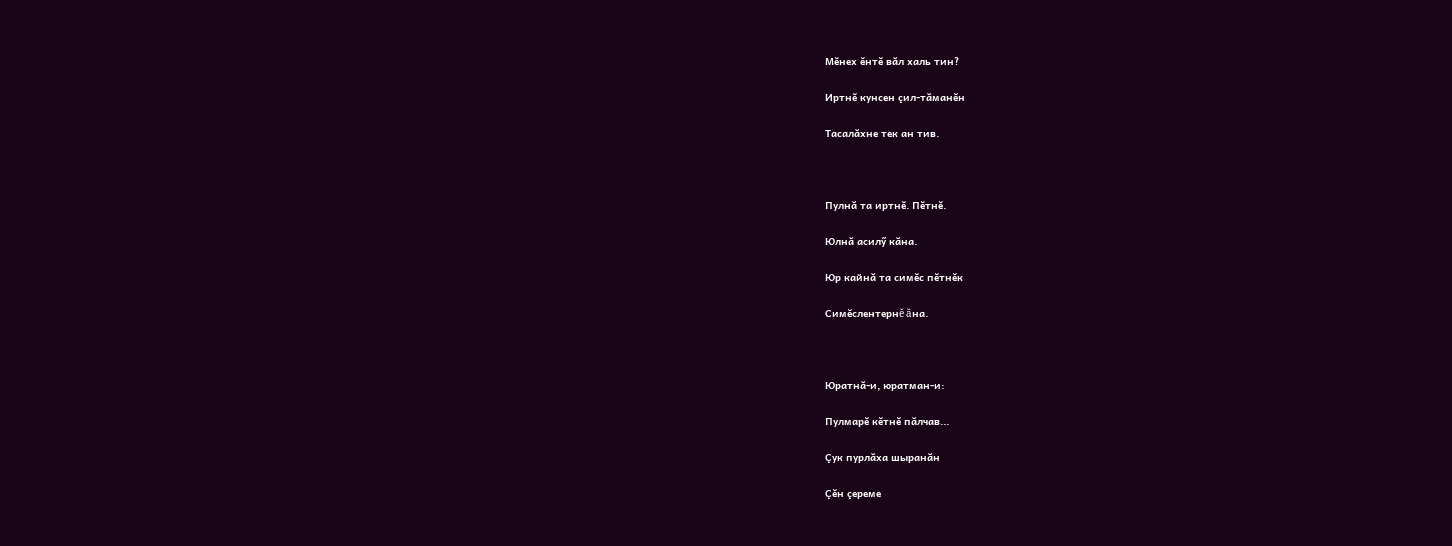Мĕнех ĕнтĕ вăл халь тин?

Иртнĕ кунсен çил-тăманĕн

Тасалăхне тек ан тив.



Пулнă та иртнĕ. Пĕтнĕ.

Юлнă асилӳ кăна.

Юр кайнă та симĕс пĕтнĕк

Симĕслентернĕ ăна.



Юратнă-и, юратман-и:

Пулмарĕ кĕтнĕ пăлчав...

Çук пурлăха шыранăн

Çĕн çереме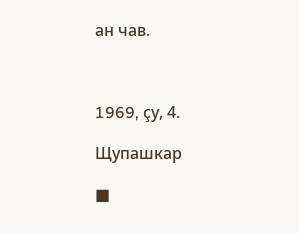ан чав.



1969, çу, 4.

Щупашкар

■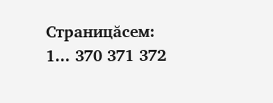Страницăсем: 1... 370 371 372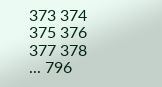373 374 375 376 377 378 ... 796